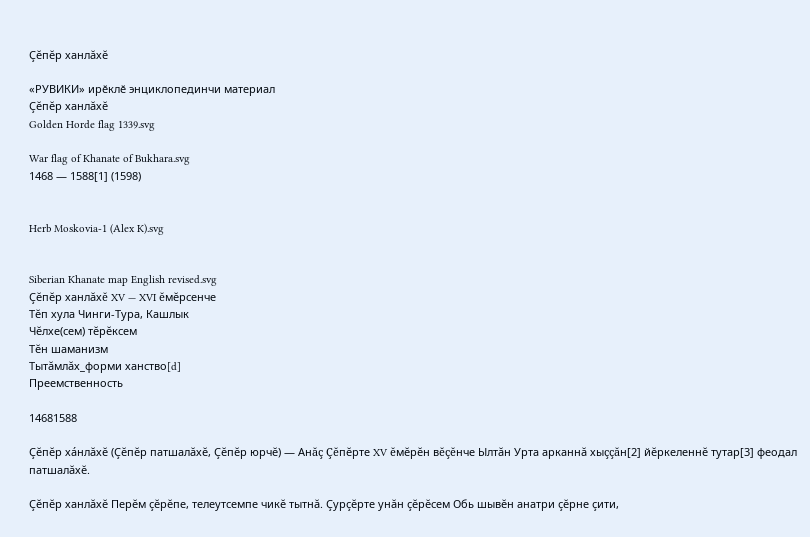Çĕпĕр ханлăхĕ

«РУВИКИ» ирӗклӗ энциклопединчи материал
Çĕпĕр ханлăхĕ
Golden Horde flag 1339.svg

War flag of Khanate of Bukhara.svg
1468 — 1588[1] (1598)


Herb Moskovia-1 (Alex K).svg


Siberian Khanate map English revised.svg
Çĕпĕр ханлăхĕ XV — XVI ĕмĕрсенче
Тĕп хула Чинги-Тура, Кашлык
Чĕлхе(сем) тĕрĕксем
Тĕн шаманизм
Тытăмлăх_форми ханство[d]
Преемственность

14681588

Çĕпĕр ха́нлăхĕ (Çĕпĕр патшалăхĕ, Çĕпĕр юрчĕ) — Анăç Çĕпĕрте XV ĕмĕрĕн вĕçĕнче Ылтăн Урта арканнă хыççăн[2] йĕркеленнĕ тутар[3] феодал патшалăхĕ.

Çĕпĕр ханлăхĕ Перĕм çĕрĕпе, телеутсемпе чикĕ тытнă. Çурçĕрте унăн çĕрĕсем Обь шывĕн анатри çĕрне çити,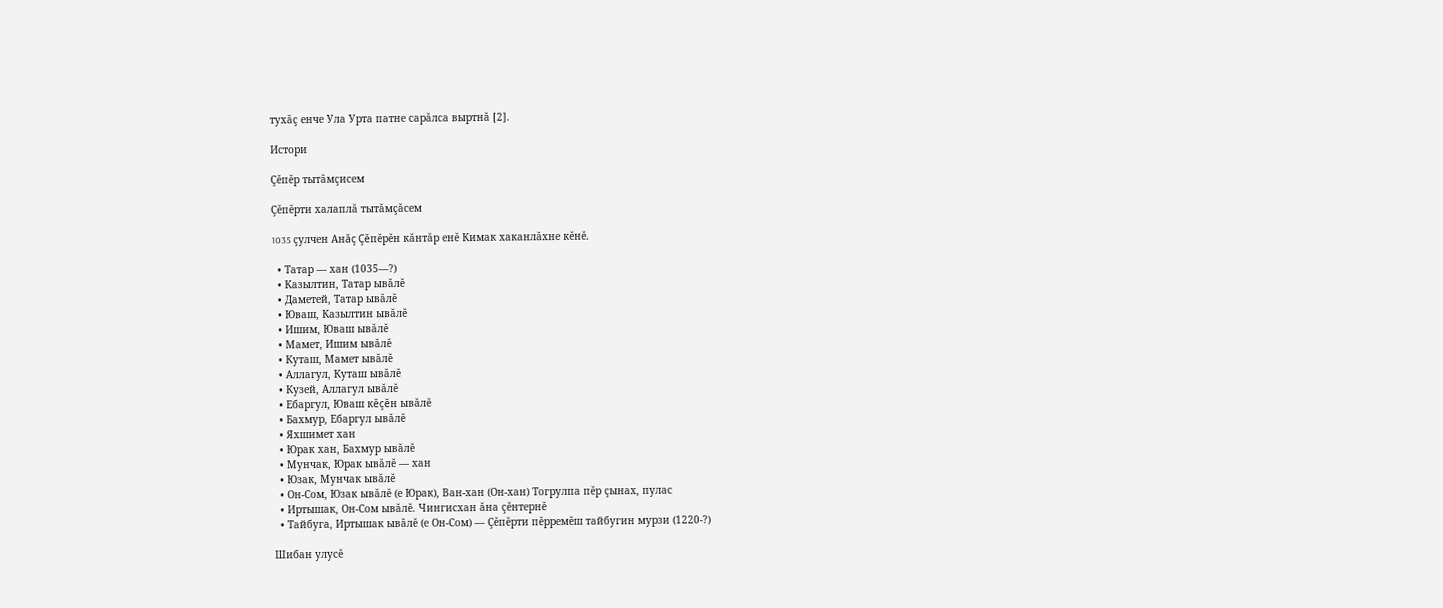тухăç енче Ула Урта патне сарăлса выртнă [2].

Истори

Çĕпĕр тытăмçисем

Çĕпĕрти халаплă тытăмçăсем

1035 çулчен Анăç Çĕпĕрĕн кăнтăр енĕ Кимак хаканлăхне кĕнĕ.

  • Татар — хан (1035—?)
  • Казылтин, Татар ывăлĕ
  • Даметей, Татар ывăлĕ
  • Юваш, Казылтин ывăлĕ
  • Ишим, Юваш ывăлĕ
  • Мамет, Ишим ывăлĕ
  • Куташ, Мамет ывăлĕ
  • Аллагул, Куташ ывăлĕ
  • Кузей, Аллагул ывăлĕ
  • Ебаргул, Юваш кĕçĕн ывăлĕ
  • Бахмур, Ебаргул ывăлĕ
  • Яхшимет хан
  • Юрак хан, Бахмур ывăлĕ
  • Мунчак, Юрак ывăлĕ — хан
  • Юзак, Мунчак ывăлĕ
  • Он-Сом, Юзак ывăлĕ (е Юрак), Ван-хан (Он-хан) Тогрулпа пĕр çынах, пулас
  • Иртышак, Он-Сом ывăлĕ. Чингисхан ăна çĕнтернĕ
  • Тайбуга, Иртышак ывăлĕ (е Он-Сом) — Çĕпĕрти пĕрремĕш тайбугин мурзи (1220-?)

Шибан улусĕ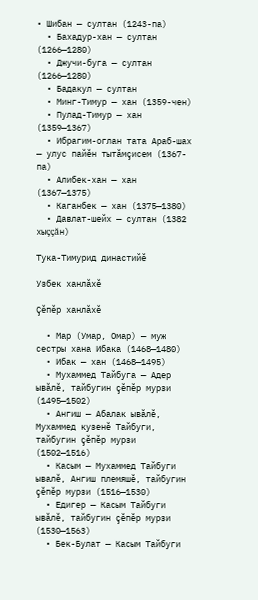• Шибан — султан (1243-па)
  • Бахадур-хан — султан (1266—1280)
  • Джучи-буга — султан (1266—1280)
  • Бадакул — султан
  • Минг-Тимур — хан (1359-чен)
  • Пулад-Тимур — хан (1359—1367)
  • Ибрагим-оглан тата Араб-шах — улус пайĕн тытăмçисем (1367-па)
  • Алибек-хан — хан (1367—1375)
  • Каганбек — хан (1375—1380)
  • Давлат-шейх — султан (1382 хыççăн)

Тука-Тимурид династийĕ

Узбек ханлăхĕ

Çĕпĕр ханлăхĕ

  • Мар (Умар, Омар) — муж сестры хана Ибака (1468—1480)
  • Ибак — хан (1468—1495)
  • Мухаммед Тайбуга — Адер ывăлĕ, тайбугин çĕпĕр мурзи (1495—1502)
  • Ангиш — Абалак ывăлĕ, Мухаммед кузенĕ Тайбуги, тайбугин çĕпĕр мурзи (1502—1516)
  • Касым — Мухаммед Тайбуги ывалĕ, Ангиш племяшĕ, тайбугин çĕпĕр мурзи (1516—1530)
  • Едигер — Касым Тайбуги ывăлĕ, тайбугин çĕпĕр мурзи (1530—1563)
  • Бек-Булат — Касым Тайбуги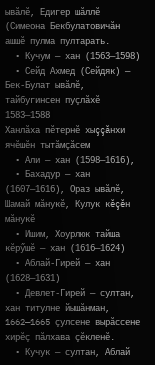ывăлĕ, Едигер шăллĕ (Симеона Бекбулатовичăн ашшĕ пулма пултарать.
  • Кучум — хан (1563—1598)
  • Сейд Ахмед (Сейдяк) — Бек-Булат ывăлĕ, тайбугинсен пуçлăхĕ 1583—1588
Ханлăха пĕтернĕ хыççăнхи ячĕшĕн тытăмçăсем
  • Али — хан (1598—1616),
  • Бахадур — хан (1607—1616), Ораз ывăлĕ, Шамай мăнукĕ, Кулук кĕçĕн мăнукĕ
  • Ишим, Хоурлюк тайша кĕрӳшĕ — хан (1616—1624)
  • Аблай-Гирей — хан (1628—1631)
  • Девлет-Гирей — султан, хан титулне йышăнман, 1662—1665 çулсене вырăссене хирĕç пăлхава çĕкленĕ.
  • Кучук — султан, Аблай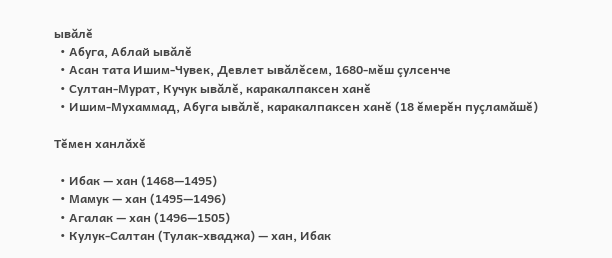ывăлĕ
  • Абуга, Аблай ывăлĕ
  • Асан тата Ишим-Чувек, Девлет ывăлĕсем, 1680-мĕш çулсенче
  • Султан-Мурат, Кучук ывăлĕ, каракалпаксен ханĕ
  • Ишим-Мухаммад, Абуга ывăлĕ, каракалпаксен ханĕ (18 ĕмерĕн пуçламăшĕ)

Тĕмен ханлăхĕ

  • Ибак — хан (1468—1495)
  • Мамук — хан (1495—1496)
  • Агалак — хан (1496—1505)
  • Кулук-Салтан (Тулак-хваджа) — хан, Ибак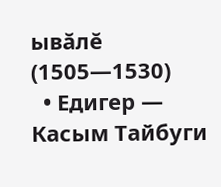ывăлĕ (1505—1530)
  • Едигер — Касым Тайбуги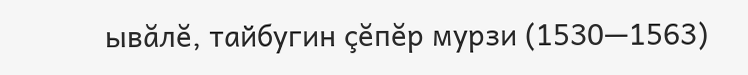ывăлĕ, тайбугин çĕпĕр мурзи (1530—1563)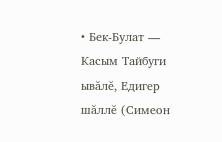• Бек-Булат — Касым Тайбуги ывăлĕ, Едигер шăллĕ (Симеон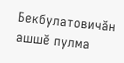Бекбулатовичăн ашшĕ пулма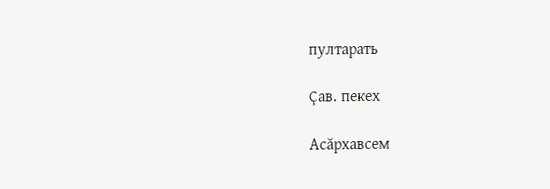пултарать

Çав. пекех

Асăрхавсем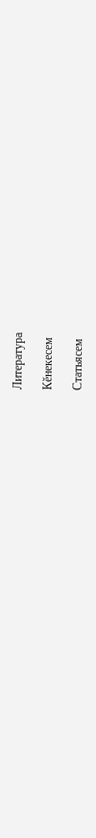Литература

Кĕнекесем

Статьясем